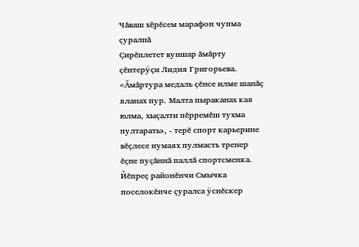Чăваш хĕрĕсем марафон чупма çуралнă
Çирĕплетет вуншар ăмăрту çĕнтерÿçи Лидия Григорьева. «Ăмăртура медаль çĕнсе илме шанăç яланах пур. Малта пыраканах кая юлма, хыçалти пĕрремĕш тухма пултарать», - терĕ спорт карьерине вĕçлесе нумаях пулмасть тренер ĕçне пуçăннă паллă спортсменка.
Йĕпреç районĕнчи Смычка поселокĕнче çуралса ÿснĕскер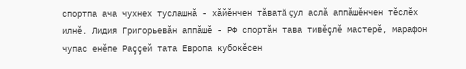спортпа ача чухнех туслашнă - хăйĕнчен тăватă çул аслă аппăшĕнчен тĕслĕх илнĕ. Лидия Григорьевăн аппăшĕ - РФ спортăн тава тивĕçлĕ мастерĕ, марафон чупас енĕпе Раççей тата Европа кубокĕсен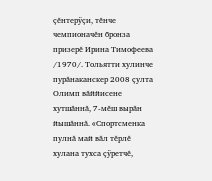çĕнтерÿçи, тĕнче чемпионачĕн бронза призерĕ Ирина Тимофеева /1970/. Тольятти хулинче пурăнаканскер 2008 çулта Олимп вăййисене хутшăннă, 7-мĕш вырăн йышăннă. «Спортсменка пулнă май вăл тĕрлĕ хулана тухса çÿретчĕ,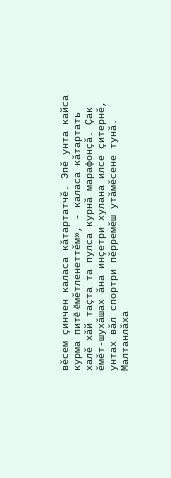вĕсем çинчен каласа кăтартатчĕ. Эпĕ унта кайса курма питĕ ĕмĕтленеттĕм», - каласа кăтартать халĕ хăй таçта та пулса курнă марафонçă. Çак ĕмĕт-шухăшах ăна инçетри хулана илсе çитернĕ, унтах вăл спортри пĕрремĕш утăмĕсене тунă. Малтанлăха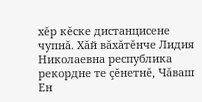хĕр кĕске дистанцисене чупнă. Хăй вăхăтĕнче Лидия Николаевна республика рекордне те çĕнетнĕ, Чăваш Ен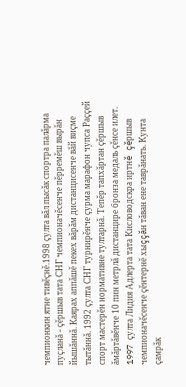чемпионкин ятне тивĕçнĕ.1998 çулта вăл пысăк спортра палăрма пуçланă - çĕршыв тата СНГ чемпионачĕсенче пĕрремĕш вырăн йышăннă. Каярах аппăшĕ пекех вăрăм дистанцисенче вăй виçме тытăннă. 1992 çулта СНГ турнирĕнче çурма марафон чупса Раççей спорт мастерĕн нормативне тултарнă. Тепĕр тапхăртан çĕршыв ăмăртăвĕнче 10 пин метрлă дистанцире бронза медаль çĕнсе илет. 1997 çулта Лидия Адлерта тата Кисловодскра иртнĕ çĕршыв чемпионачĕсенче çĕнтернĕ хыççăн тăван ене таврăнать. Кунта çамрăк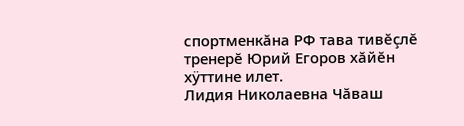спортменкăна РФ тава тивĕçлĕ тренерĕ Юрий Егоров хăйĕн хÿттине илет.
Лидия Николаевна Чăваш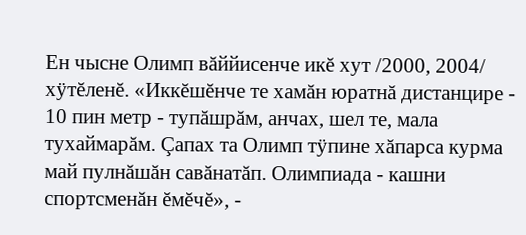Ен чысне Олимп вăййисенче икĕ хут /2000, 2004/ хÿтĕленĕ. «Иккĕшĕнче те хамăн юратнă дистанцире - 10 пин метр - тупăшрăм, анчах, шел те, мала тухаймарăм. Çапах та Олимп тÿпине хăпарса курма май пулнăшăн савăнатăп. Олимпиада - кашни спортсменăн ĕмĕчĕ», -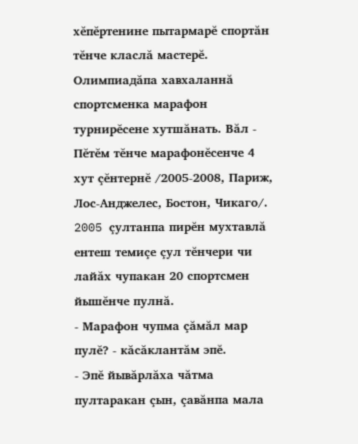хĕпĕртенине пытармарĕ спортăн тĕнче класлă мастерĕ. Олимпиадăпа хавхаланнă спортсменка марафон турнирĕсене хутшăнать. Вăл - Пĕтĕм тĕнче марафонĕсенче 4 хут çĕнтернĕ /2005-2008, Париж, Лос-Анджелес, Бостон, Чикаго/. 2005 çултанпа пирĕн мухтавлă ентеш темиçе çул тĕнчери чи лайăх чупакан 20 спортсмен йышĕнче пулнă.
- Марафон чупма çăмăл мар пулĕ? - кăсăклантăм эпĕ.
- Эпĕ йывăрлăха чăтма пултаракан çын, çавăнпа мала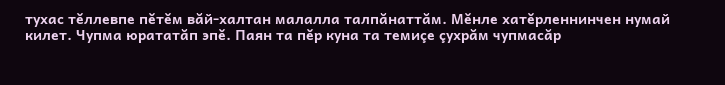тухас тĕллевпе пĕтĕм вăй-халтан малалла талпăнаттăм. Мĕнле хатĕрленнинчен нумай килет. Чупма юрататăп эпĕ. Паян та пĕр куна та темиçе çухрăм чупмасăр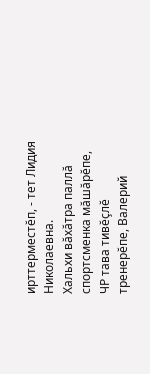ирттерместĕп, - тет Лидия Николаевна.
Хальхи вăхăтра паллă спортсменка мăшăрĕпе, ЧР тава тивĕçлĕ тренерĕпе, Валерий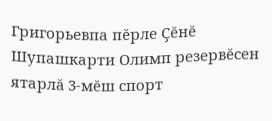Григорьевпа пĕрле Çĕнĕ Шупашкарти Олимп резервĕсен ятарлă 3-мĕш спорт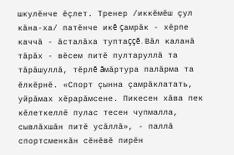шкулĕнче ĕçлет. Тренер /иккĕмĕш çул кăна-ха/ патĕнче икĕ çамрăк - хĕрпе каччă - ăсталăха туптаççĕ. Вăл каланă тăрăх - вĕсем питĕ пултаруллă та тăрăшуллă, тĕрлĕ ăмăртура палăрма та ĕлкĕрнĕ. «Спорт çынна çамрăклатать, уйрăмах хĕрарăмсене. Пикесен хăва пек кĕлеткеллĕ пулас тесен чупмалла, сывлăхшăн питĕ усăллă», - паллă спортсменкăн сĕнĕвĕ пирĕн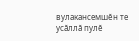вулакансемшĕн те усăллă пулĕ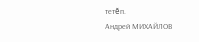тетĕп.
Андрей МИХАЙЛОВ